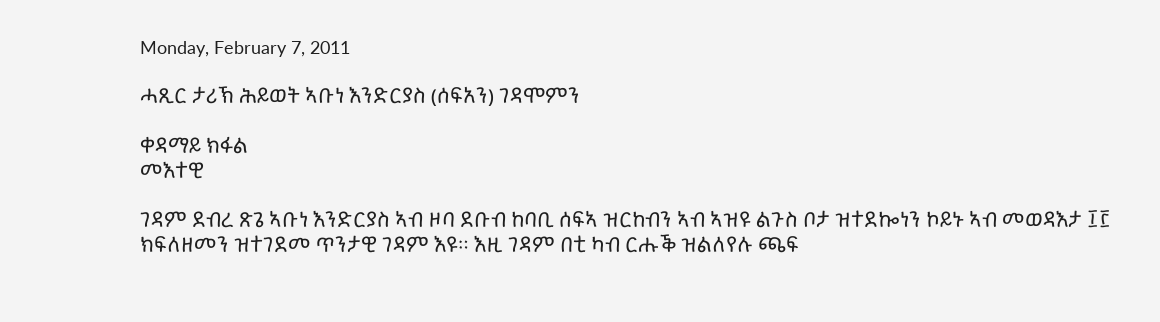Monday, February 7, 2011

ሓጺር ታሪኽ ሕይወት ኣቡነ እንድርያስ (ሰፍአን) ገዳሞምን

ቀዳማይ ክፋል
መእተዊ

ገዳም ደብረ ጽጌ ኣቡነ እንድርያስ ኣብ ዞባ ደቡብ ከባቢ ሰፍኣ ዝርከብን ኣብ ኣዝዩ ልጉስ ቦታ ዝተደኰነን ኮይኑ ኣብ መወዳእታ ፲፫ ክፍለዘመን ዝተገደመ ጥንታዊ ገዳም እዩ። እዚ ገዳም በቲ ካብ ርሑቕ ዝልለየሉ ጫፍ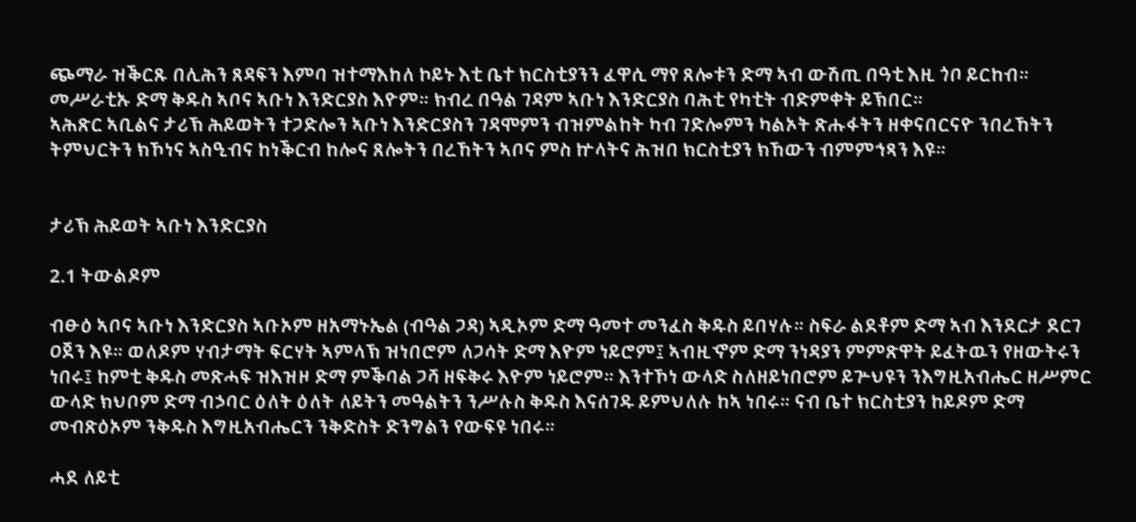ጭማራ ዝቕርጹ በሊሕን ጸዳፍን እምባ ዝተማእከለ ኮይኑ እቲ ቤተ ክርስቲያንን ፈዋሲ ማየ ጸሎቱን ድማ ኣብ ውሽጢ በዓቲ እዚ ጎቦ ይርከብ። መሥራቲኡ ድማ ቅዱስ ኣቦና ኣቡነ እንድርያስ እዮም። ክብረ በዓል ገዳም ኣቡነ እንድርያስ ባሕቲ የካቲት ብድምቀት ይኽበር።
ኣሕጽር ኣቢልና ታሪኽ ሕይወትን ተጋድሎን ኣቡነ እንድርያስን ገዳሞምን ብዝምልከት ካብ ገድሎምን ካልኦት ጽሑፋትን ዘቀናበርናዮ ንበረኸትን ትምህርትን ክኾነና ኣስዒብና ከነቕርብ ከሎና ጸሎትን በረኸትን ኣቦና ምስ ኵላትና ሕዝበ ክርስቲያን ክኸውን ብምምኅጻን እዩ።


ታሪኽ ሕይወት ኣቡነ እንድርያስ

2.1 ትውልዶም

ብፁዕ ኣቦና ኣቡነ እንድርያስ ኣቡኦም ዘአማኑኤል (ብዓል ጋዳ) ኣዲኦም ድማ ዓመተ መንፈስ ቅዱስ ይበሃሉ። ስፍራ ልደቶም ድማ ኣብ እንደርታ ደርገ ዐጀን እዩ። ወለዶም ሃብታማት ፍርሃት ኣምላኽ ዝነበሮም ለጋሳት ድማ እዮም ነይሮም፤ ኣብዚኆም ድማ ንነዳያን ምምጽዋት ይፈትዉን የዘውትሩን ነበሩ፤ ከምቲ ቅዱስ መጽሓፍ ዝእዝዞ ድማ ምቕባል ጋሻ ዘፍቅሩ እዮም ነይሮም። እንተኾነ ውላድ ስለዘይነበሮም ይጕህዩን ንእግዚአብሔር ዘሥምር ውላድ ክህቦም ድማ ብኃባር ዕለት ዕለት ለይትን መዓልትን ንሥሉስ ቅዱስ እናሰገዱ ይምህለሉ ከኣ ነበሩ። ናብ ቤተ ክርስቲያን ከይዶም ድማ መብጽዕኦም ንቅዱስ እግዚአብሔርን ንቅድስት ድንግልን የውፍዩ ነበሩ።

ሓደ ለይቲ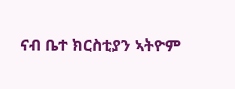ናብ ቤተ ክርስቲያን ኣትዮም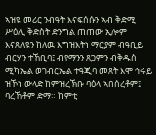ኣዝዩ መሪር ንብዓት እናፍሰሱን ኣብ ቅድሚ ሥዕሊ ቅድስት ድንግል ጠጠው ኢሎም እናጸለዩን ከለዉ እግዝእትነ ማርያም ብዓቢይ ብርሃን ተኸቢባ፤ ብየማንን ጸጋምን ብቅዱስ ሚካኤል ወገብርኤል ተዓጂባ መጸት እሞ ኅሩይ ዝኾነ ውላድ ከምዝረኽቡ ባዕላ ኣበሰረቶም፤ ባረኸቶም ድማ። ከምቲ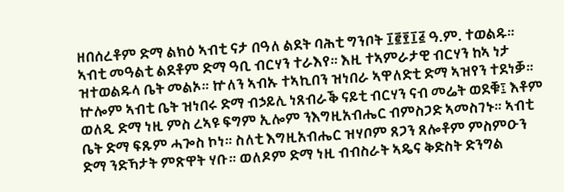ዘበሰረቶም ድማ ልክዕ ኣብቲ ናታ በዓለ ልደት ባሕቲ ግንቦት ፲፪፻፲፭ ዓ.ም. ተወልዱ። ኣብቲ መዓልቲ ልደቶም ድማ ዓቢ ብርሃን ተራእየ። እዚ ተኣምራታዊ ብርሃን ከኣ ነታ ዝተወልዱላ ቤት መልኦ። ኵለን ኣብኡ ተኣኪበን ዝነበራ ኣዋለድቲ ድማ ኣዝየን ተደነቓ። ኵሎም ኣብቲ ቤት ዝነበሩ ድማ ብኃይሊ ነጸብራቕ ናይቲ ብርሃን ናብ መሬት ወደቑ፤ እቶም ወለዲ ድማ ነዚ ምስ ረኣዩ ፍግም ኢሎም ንእግዚአብሔር ብምስጋድ ኣመስገኑ። ኣብቲ ቤት ድማ ፍጹም ሓጐስ ኮነ። ስለቲ እግዚአብሔር ዝሃቦም ጸጋን ጸሎቶም ምስምዑን ድማ ንድኻታት ምጽዋት ሃቡ። ወለዶም ድማ ነዚ ብብስራት ኣዴና ቅድስት ድንግል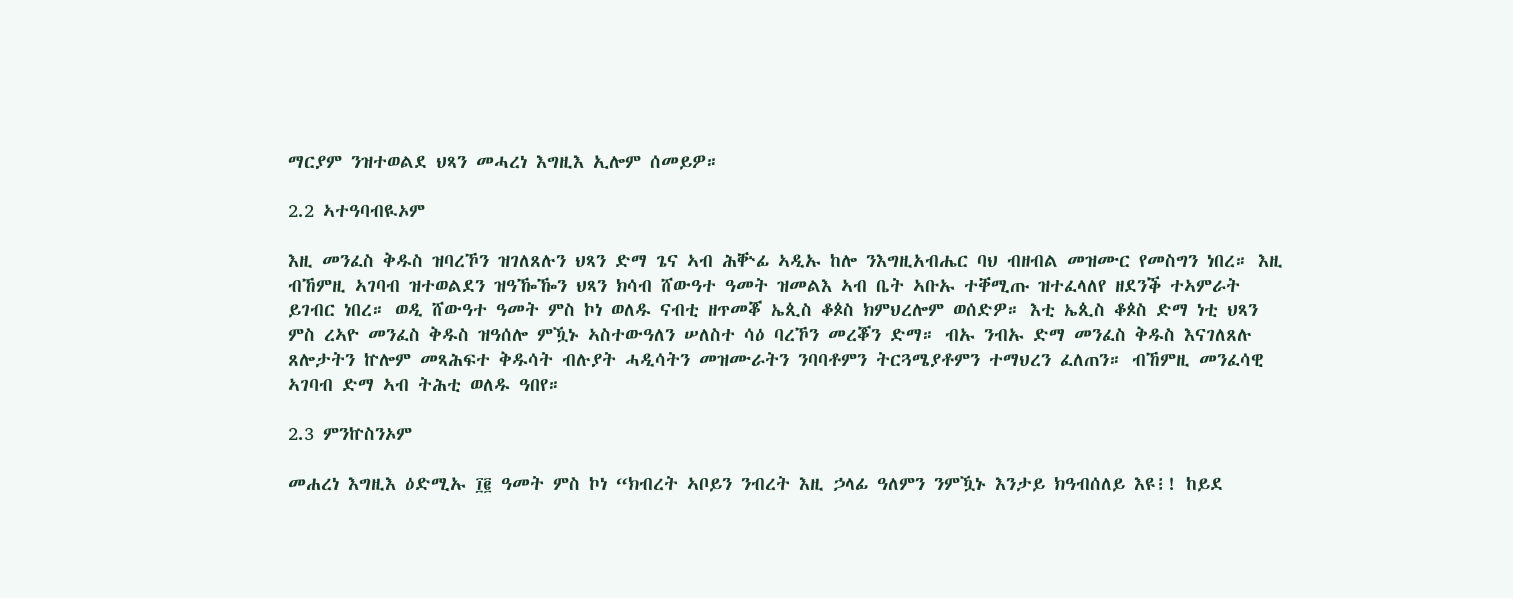ማርያም ንዝተወልደ ህጻን መሓረነ እግዚእ ኢሎም ሰመይዎ።

2.2 ኣተዓባብዪኦም

እዚ መንፈስ ቅዱስ ዝባረኾን ዝገለጸሉን ህጻን ድማ ጌና ኣብ ሕቝፊ ኣዲኡ ከሎ ንእግዚአብሔር ባህ ብዘብል መዝሙር የመስግን ነበረ። እዚ ብኸምዚ ኣገባብ ዝተወልደን ዝዓዀዀን ህጻን ክሳብ ሸውዓተ ዓመት ዝመልእ ኣብ ቤት ኣቡኡ ተቐሚጡ ዝተፈላለየ ዘደንቕ ተኣምራት ይገብር ነበረ። ወዲ ሸውዓተ ዓመት ምስ ኮነ ወለዱ ናብቲ ዘጥመቖ ኤጲስ ቆጶስ ክምህረሎም ወሰድዎ። እቲ ኤጲስ ቆጶስ ድማ ነቲ ህጻን ምስ ረኣዮ መንፈስ ቅዱስ ዝዓሰሎ ምዃኑ ኣስተውዓለን ሠለስተ ሳዕ ባረኾን መረቖን ድማ። ብኡ ንብኡ ድማ መንፈስ ቅዱስ እናገለጸሉ ጸሎታትን ኵሎም መጻሕፍተ ቅዱሳት ብሉያት ሓዲሳትን መዝሙራትን ንባባቶምን ትርጓሜያቶምን ተማህረን ፈለጠን። ብኸምዚ መንፈሳዊ ኣገባብ ድማ ኣብ ትሕቲ ወለዱ ዓበየ።

2.3 ምንኵስንኦም

መሐረነ እግዚእ ዕድሚኡ ፲፪ ዓመት ምስ ኮነ “ክብረት ኣቦይን ንብረት እዚ ኃላፊ ዓለምን ንምዃኑ እንታይ ክዓብሰለይ እዩ፧! ከይደ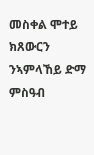መስቀል ሞተይ ክጸውርን ንኣምላኸይ ድማ ምስዓብ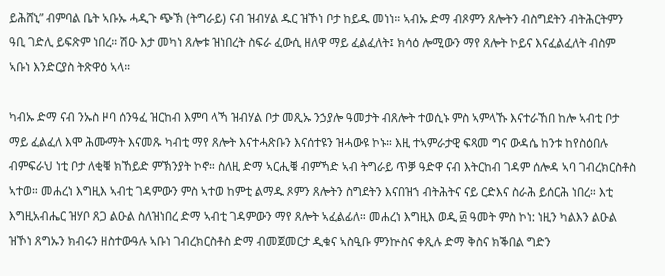ይሕሸኒ” ብምባል ቤት ኣቡኡ ሓዲጉ ጭኽ (ትግራይ) ናብ ዝብሃል ዱር ዝኾነ ቦታ ከይዱ መነነ። ኣብኡ ድማ ብጾምን ጸሎትን ብስግደትን ብትሕርትምን ዓቢ ገድሊ ይፍጽም ነበረ። ሽዑ እታ መካነ ጸሎቱ ዝነበረት ስፍራ ፈውሲ ዘለዋ ማይ ፈልፈለት፤ ክሳዕ ሎሚውን ማየ ጸሎት ኮይና እናፈልፈለት ብስም ኣቡነ እንድርያስ ትጽዋዕ ኣላ።

ካብኡ ድማ ናብ ንኡስ ዞባ ሰንዓፈ ዝርከብ እምባ ላኻ ዝብሃል ቦታ መጺኡ ንኃያሎ ዓመታት ብጸሎት ተወሲኑ ምስ ኣምላኹ እናተራኸበ ከሎ ኣብቲ ቦታ ማይ ፈልፈለ እሞ ሕሙማት እናመጹ ካብቲ ማየ ጸሎት እናተሓጽቡን እናሰተዩን ዝሓውዩ ኮኑ። እዚ ተኣምራታዊ ፍጻመ ግና ውዳሴ ከንቱ ከየስዕበሉ ብምፍራህ ነቲ ቦታ ለቂቑ ክኸይድ ምኽንያት ኮኖ። ስለዚ ድማ ኣርሒቑ ብምኻድ ኣብ ትግራይ ጥቓ ዓድዋ ናብ እትርከብ ገዳም ሰሎዳ ኣባ ገብረክርስቶስ ኣተወ። መሐረነ እግዚእ ኣብቲ ገዳምውን ምስ ኣተወ ከምቲ ልማዱ ጾምን ጸሎትን ስግደትን እናበዝኀ ብትሕትና ናይ ርድእና ስራሕ ይሰርሕ ነበረ። እቲ እግዚአብሔር ዝሃቦ ጸጋ ልዑል ስለዝነበረ ድማ ኣብቲ ገዳምውን ማየ ጸሎት ኣፈልፊለ። መሐረነ እግዚእ ወዲ ፴ ዓመት ምስ ኮነ: ነዚን ካልእን ልዑል ዝኾነ ጸግኡን ክብሩን ዘስተውዓሉ ኣቡነ ገብረክርስቶስ ድማ ብመጀመርታ ዲቁና ኣስዒቡ ምንኵስና ቀጺሉ ድማ ቅስና ክቕበል ግድን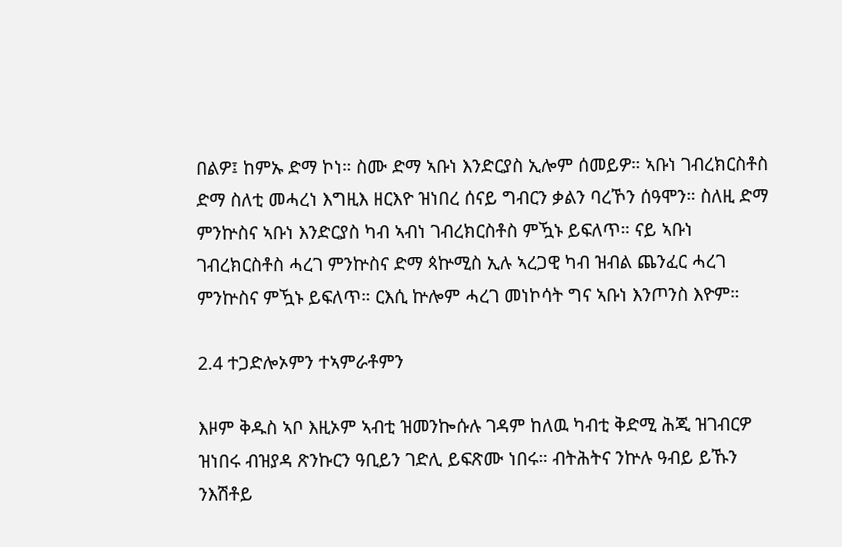በልዎ፤ ከምኡ ድማ ኮነ። ስሙ ድማ ኣቡነ እንድርያስ ኢሎም ሰመይዎ። ኣቡነ ገብረክርስቶስ ድማ ስለቲ መሓረነ እግዚእ ዘርእዮ ዝነበረ ሰናይ ግብርን ቃልን ባረኾን ሰዓሞን። ስለዚ ድማ ምንኵስና ኣቡነ እንድርያስ ካብ ኣብነ ገብረክርስቶስ ምዃኑ ይፍለጥ። ናይ ኣቡነ ገብረክርስቶስ ሓረገ ምንኵስና ድማ ጳኵሚስ ኢሉ ኣረጋዊ ካብ ዝብል ጨንፈር ሓረገ ምንኵስና ምዃኑ ይፍለጥ። ርእሲ ኵሎም ሓረገ መነኮሳት ግና ኣቡነ እንጦንስ እዮም።

2.4 ተጋድሎኦምን ተኣምራቶምን

እዞም ቅዱስ ኣቦ እዚኦም ኣብቲ ዝመንኰሱሉ ገዳም ከለዉ ካብቲ ቅድሚ ሕጂ ዝገብርዎ ዝነበሩ ብዝያዳ ጽንኩርን ዓቢይን ገድሊ ይፍጽሙ ነበሩ። ብትሕትና ንኵሉ ዓብይ ይኹን ንእሽቶይ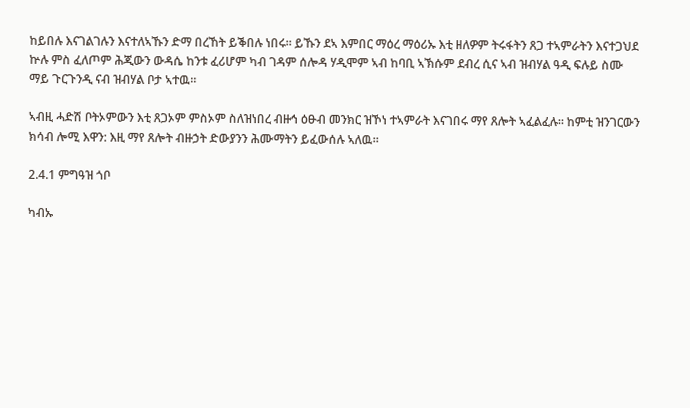ከይበሉ እናገልገሉን እናተለኣኹን ድማ በረኸት ይቕበሉ ነበሩ። ይኹን ደኣ እምበር ማዕረ ማዕሪኡ እቲ ዘለዎም ትሩፋትን ጸጋ ተኣምራትን እናተጋህደ ኵሉ ምስ ፈለጦም ሕጂውን ውዳሴ ከንቱ ፈሪሆም ካብ ገዳም ሰሎዳ ሃዲሞም ኣብ ከባቢ ኣኽሱም ደብረ ሲና ኣብ ዝብሃል ዓዲ ፍሉይ ስሙ ማይ ጉርጉንዲ ናብ ዝብሃል ቦታ ኣተዉ።

ኣብዚ ሓድሽ ቦትኦምውን እቲ ጸጋኦም ምስኦም ስለዝነበረ ብዙኅ ዕፁብ መንክር ዝኾነ ተኣምራት እናገበሩ ማየ ጸሎት ኣፈልፈሉ። ከምቲ ዝንገርውን ክሳብ ሎሚ እዋን: እዚ ማየ ጸሎት ብዙኃት ድውያንን ሕሙማትን ይፈውሰሉ ኣለዉ።

2.4.1 ምግዓዝ ጎቦ

ካብኡ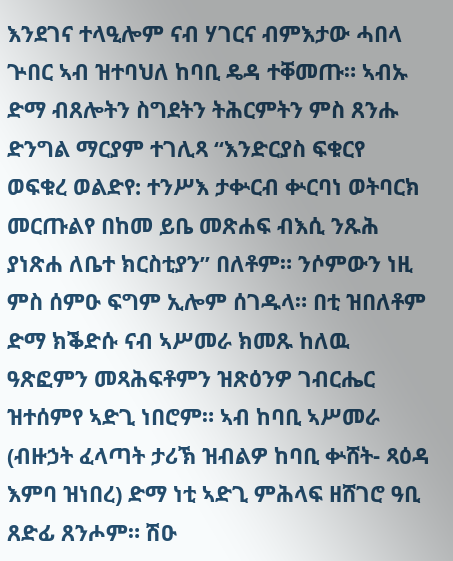እንደገና ተላዒሎም ናብ ሃገርና ብምእታው ሓበላ ጕበር ኣብ ዝተባህለ ከባቢ ዴዳ ተቐመጡ። ኣብኡ ድማ ብጸሎትን ስግደትን ትሕርምትን ምስ ጸንሑ ድንግል ማርያም ተገሊጻ “እንድርያስ ፍቁርየ ወፍቁረ ወልድየ: ተንሥእ ታቍርብ ቍርባነ ወትባርክ መርጡልየ በከመ ይቤ መጽሐፍ ብእሲ ንጹሕ ያነጽሐ ለቤተ ክርስቲያን” በለቶም። ንሶምውን ነዚ ምስ ሰምዑ ፍግም ኢሎም ሰገዱላ። በቲ ዝበለቶም ድማ ክቕድሱ ናብ ኣሥመራ ክመጹ ከለዉ ዓጽፎምን መጻሕፍቶምን ዝጽዕንዎ ገብርሔር ዝተሰምየ ኣድጊ ነበሮም። ኣብ ከባቢ ኣሥመራ (ብዙኃት ፈላጣት ታሪኽ ዝብልዎ ከባቢ ቍሸት- ጻዕዳ እምባ ዝነበረ) ድማ ነቲ ኣድጊ ምሕላፍ ዘሸገሮ ዓቢ ጸድፊ ጸንሖም። ሽዑ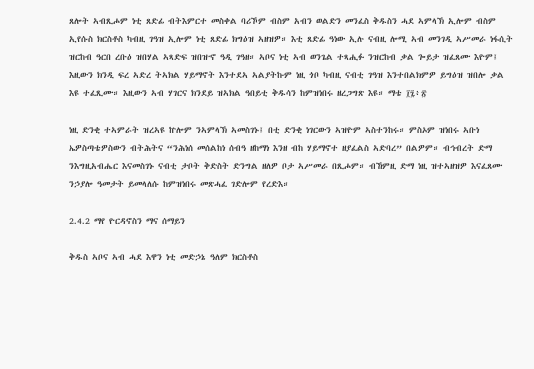ጸሎት ኣብጺሖም ነቲ ጸድፊ ብትእምርተ መስቀል ባሪኾም ብስም አብን ወልድን መንፈስ ቅዱስን ሓደ ኣምላኽ ኢሎም ብስም ኢየሱስ ክርስቶስ ካብዚ ገዓዝ ኢሎም ነቲ ጸድፊ ክግዕዝ ኣዘዝዎ። እቲ ጸድፊ ዓነው ኢሉ ናብዚ ሎሚ ኣብ መንገዲ ኣሥመራ ነፋሲት ዝርከብ ዓርበ ረቡዕ ዝበሃል ኣጻድፍ ዝበዝኆ ዓዲ ገዓዘ። ኣቦና ነቲ ኣብ ወንጌል ተጻሒፉ ንዝርከብ ቃል ጐይታ ዝፈጸሙ እዮም፤ እዚውን ክንዲ ፍረ ኣድረ ትኣክል ሃይማኖት እንተደኣ ኣልያትኩም ነዚ ጎቦ ካብዚ ናብቲ ገዓዝ እንተበልክምዎ ይግዕዝ ዝበሎ ቃል እዩ ተፈጺሙ። እዚውን ኣብ ሃገርና ክንደይ ዝኣክል ዓበይቲ ቅዱሳን ከምዝነበሩ ዘረጋግጽ እዩ። ማቴ ፲፯፥፳

ነዚ ድንቂ ተኣምራት ዝረኣዩ ኵሎም ንኣምላኽ ኣመስገኑ፤ በቲ ድንቂ ነገርውን ኣዝዮም ኣስተንከሩ። ምስኦም ዝነበሩ ኣቡነ ኤዎስጣቴዎስውን ብትሕትና “ንሕነሰ መሰልከነ ሰብዓ ዘከማነ እንዘ ብከ ሃይማኖተ ዘያፈልስ ኣድባረ” በልዎም። ብኅብረት ድማ ንእግዚአብሔር እናመስገኑ ናብቲ ታቦት ቅድስት ድንግል ዘለዎ ቦታ ኣሥመራ በጺሖም። ብኸምዚ ድማ ነዚ ዝተኣዘዝዎ እናፈጸሙ ንኃያሎ ዓመታት ይመላለሱ ከምዝነበሩ መጽሓፈ ገድሎም የረድእ።

2.4.2 ማየ ዮርዳኖስን ማና ሰማይን

ቅዱስ ኣቦና ኣብ ሓደ እዋን ነቲ መድኃኔ ዓለም ክርስቶስ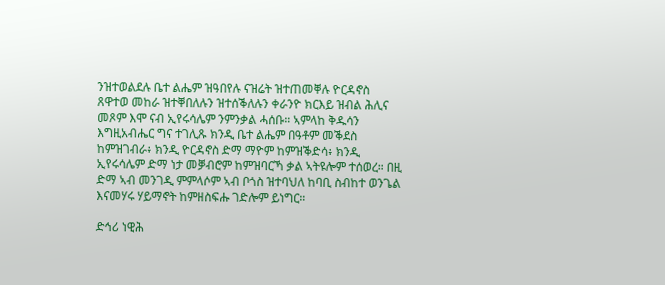ንዝተወልደሉ ቤተ ልሔም ዝዓበየሉ ናዝሬት ዝተጠመቐሉ ዮርዳኖስ ጸዋተወ መከራ ዝተቐበለሉን ዝተሰቕለሉን ቀራንዮ ክርእይ ዝብል ሕሊና መጾም እሞ ናብ ኢየሩሳሌም ንምንቃል ሓሰቡ። ኣምላከ ቅዱሳን እግዚአብሔር ግና ተገሊጹ ክንዲ ቤተ ልሔም በዓቶም መቕደስ ከምዝገብራ፥ ክንዲ ዮርዳኖስ ድማ ማዮም ከምዝቕድሳ፥ ክንዲ ኢየሩሳሌም ድማ ነታ መቓብሮም ከምዝባርኻ ቃል ኣትዩሎም ተሰወረ። በዚ ድማ ኣብ መንገዲ ምምላሶም ኣብ ቦጎስ ዝተባህለ ከባቢ ስብከተ ወንጌል እናመሃሩ ሃይማኖት ከምዘስፍሑ ገድሎም ይነግር።

ድኅሪ ነዊሕ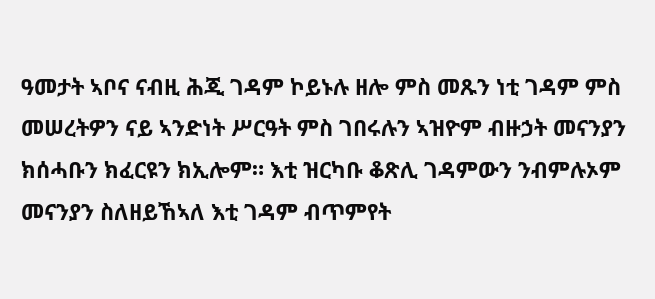ዓመታት ኣቦና ናብዚ ሕጂ ገዳም ኮይኑሉ ዘሎ ምስ መጹን ነቲ ገዳም ምስ መሠረትዎን ናይ ኣንድነት ሥርዓት ምስ ገበሩሉን ኣዝዮም ብዙኃት መናንያን ክሰሓቡን ክፈርዩን ክኢሎም። እቲ ዝርካቡ ቆጽሊ ገዳምውን ንብምሉኦም መናንያን ስለዘይኸኣለ እቲ ገዳም ብጥምየት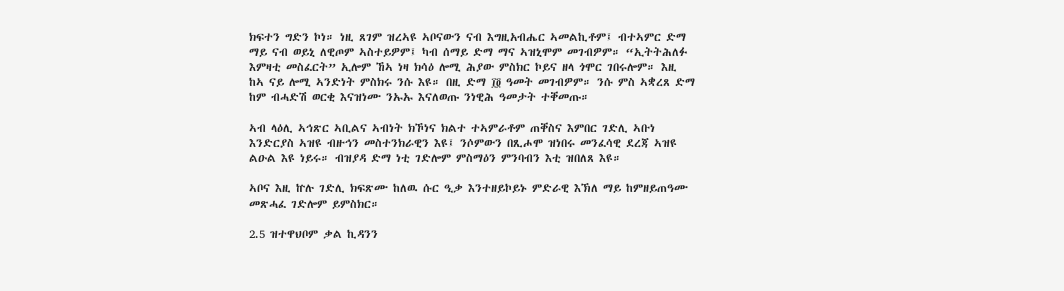ክፍተን ግድን ኮነ። ነዚ ጸገም ዝረኣዩ ኣቦናውን ናብ እግዚአብሔር ኣመልኪቶም፤ ብተኣምር ድማ ማይ ናብ ወይኒ ለዊጦም ኣስተይዎም፤ ካብ ሰማይ ድማ ማና ኣዝኒሞም መገብዎም። “ኢትትሕለፉ እምዛቲ መስፈርት” ኢሎም ኸኣ ነዛ ክሳዕ ሎሚ ሕያው ምስክር ኮይና ዘላ ጎሞር ገበሩሎም። እዚ ከኣ ናይ ሎሚ ኣንድነት ምስክሩ ንሱ እዩ። በዚ ድማ ፲፬ ዓመት መገብዎም። ንሱ ምስ ኣቋረጸ ድማ ከም ብሓድሽ ወርቂ እናዝነሙ ንኡኡ እናለወጡ ንነዊሕ ዓመታት ተቐመጡ።

ኣብ ላዕሊ ኣኅጽር ኣቢልና ኣብነት ክኾነና ክልተ ተኣምራቶም ጠቐስና እምበር ገድሊ ኣቡነ እንድርያስ ኣዝዩ ብዙኅን መስተንክራዊን እዩ፤ ንሶምውን በጺሖሞ ዝነበሩ መንፈሳዊ ደረጃ ኣዝዩ ልዑል እዩ ነይሩ። ብዝያዳ ድማ ነቲ ገድሎም ምስማዕን ምንባብን እቲ ዝበለጸ እዩ።

ኣቦና እዚ ኵሉ ገድሊ ክፍጽሙ ከለዉ ሱር ዒቃ እንተዘይኮይኑ ምድራዊ እኽለ ማይ ከምዘይጠዓሙ መጽሓፈ ገድሎም ይምስክር።

2.5 ዝተዋህቦም ቃል ኪዳንን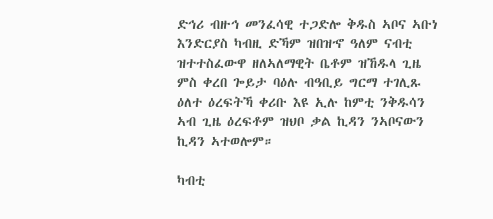ድኅሪ ብዙኅ መንፈሳዊ ተጋድሎ ቅዱስ ኣቦና ኣቡነ እንድርያስ ካብዚ ድኻም ዝበዝኆ ዓለም ናብቲ ዝተተስፈውዋ ዘለኣለማዊት ቤቶም ዝኸዱላ ጊዜ ምስ ቀረበ ጐይታ ባዕሉ ብዓቢይ ግርማ ተገሊጹ ዕለተ ዕረፍትኻ ቀሪቡ እዩ ኢሉ ከምቲ ንቅዱሳን ኣብ ጊዜ ዕረፍቶም ዝህቦ ቃል ኪዳን ንኣቦናውን ኪዳን ኣተወሎም።

ካብቲ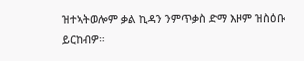ዝተኣትወሎም ቃል ኪዳን ንምጥቃስ ድማ እዞም ዝስዕቡ ይርከብዎ።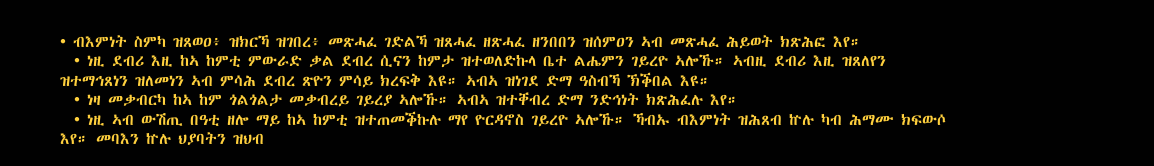• ብእምነት ስምካ ዝጸወዐ፥ ዝክርኻ ዝገበረ፥ መጽሓፈ ገድልኻ ዝጸሓፈ ዘጽሓፈ ዘንበበን ዝሰምዐን ኣብ መጽሓፈ ሕይወት ክጽሕፎ እየ።
  • ነዚ ደብሪ እዚ ከኣ ከምቲ ምውራድ ቃል ደብረ ሲናን ከምታ ዝተወለድኩላ ቤተ ልሔምን ገይረዮ ኣሎኹ። ኣብዚ ደብሪ እዚ ዝጸለየን ዝተማኅጸነን ዝለመነን ኣብ ምሳሕ ደብረ ጽዮን ምሳይ ክረፍቅ እዩ። ኣብኣ ዝነገደ ድማ ዓስብኻ ኽቕበል እዩ።
  • ነዛ መቃብርካ ከኣ ከም ጎልጎልታ መቃብረይ ገይረያ ኣሎኹ። ኣብኣ ዝተቐብረ ድማ ንድኅነት ክጽሕፈሉ እየ።
  • ነዚ ኣብ ውሽጢ በዓቲ ዘሎ ማይ ከኣ ከምቲ ዝተጠመቕኩሉ ማየ ዮርዳኖስ ገይረዮ ኣሎኹ። ኻብኡ ብእምነት ዝሕጸብ ኵሉ ካብ ሕማሙ ክፍውሶ እየ። መባእን ኵሉ ህያባትን ዝህብ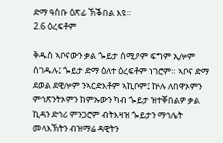ድማ ዓስቡ ዕጽፊ ኽቕበል እዩ።
2.6 ዕረፍቶም

ቅዱስ ኣቦናውን ቃል ጐይታ ሰሚዖም ፍግም ኢሎም ሰገዱሉ፤ ጐይታ ድማ ዕለተ ዕረፍቶም ነገሮም። ኣቦና ድማ ደወል ደዊሎም ንኣርድእቶም ኣኪቦም፤ ኵሉ ለበዋኦምን ምኅጽንትኦምን ከምኡውን ካብ ጐይታ ዝተቐበልዎ ቃል ኪዳን ድኅሪ ምንጋሮም ብትእዛዝ ጐይታን ማኅሌት መላእኽትን ብዝማሬ ዳዊትን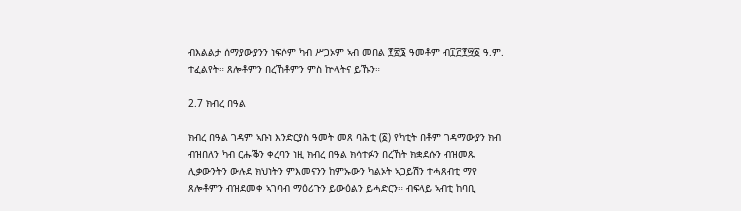ብእልልታ ሰማያውያንን ነፍሶም ካብ ሥጋኦም ኣብ መበል ፻፳፮ ዓመቶም ብ፲፫፻፵፩ ዓ.ም. ተፈልየት። ጸሎቶምን በረኸቶምን ምስ ኵላትና ይኹን።

2.7 ክብረ በዓል

ክብረ በዓል ገዳም ኣቡነ እንድርያስ ዓመት መጸ ባሕቲ (፩) የካቲት በቶም ገዳማውያን ክብ ብዝበለን ካብ ርሑቕን ቀረባን ነዚ ክብረ በዓል ክሳተፉን በረኸት ክቋደሱን ብዝመጹ ሊቃውንትን ውሉደ ክህነትን ምእመናንን ከምኡውን ካልኦት ኣጋይሽን ተሓጸብቲ ማየ ጸሎቶምን ብዝደመቀ ኣገባብ ማዕሪጉን ይውዕልን ይሓድርን። ብፍላይ ኣብቲ ከባቢ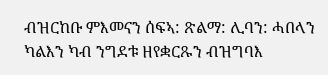ብዝርከቡ ምእመናን ሰፍኣ: ጽልማ: ሊባን: ሓበላን ካልእን ካብ ንግደቱ ዘየቋርጹን ብዝግባእ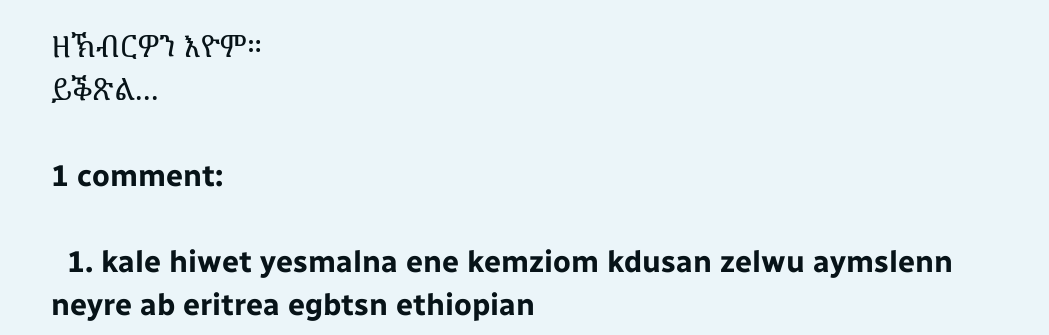ዘኽብርዎን እዮም።
ይቕጽል...

1 comment:

  1. kale hiwet yesmalna ene kemziom kdusan zelwu aymslenn neyre ab eritrea egbtsn ethiopian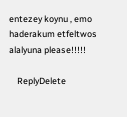entezey koynu , emo haderakum etfeltwos alalyuna please!!!!!

    ReplyDelete